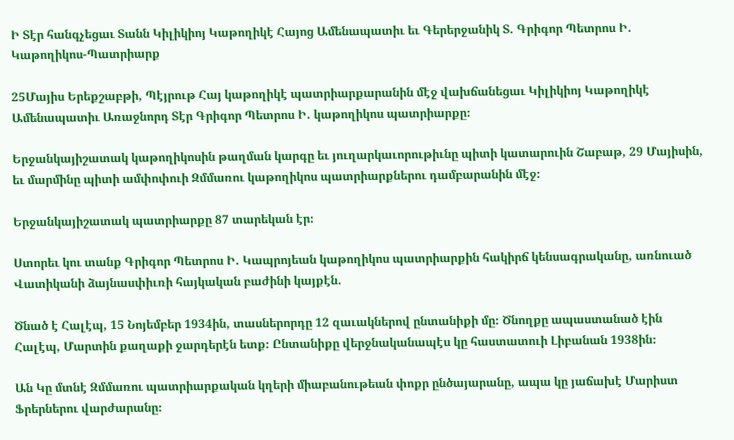Ի Տէր հանգչեցաւ Տանն Կիլիկիոյ Կաթողիկէ Հայոց Ամենապատիւ եւ Գերերջանիկ Տ. Գրիգոր Պետրոս Ի. Կաթողիկոս-Պատրիարք

25Մայիս Երեքշաբթի, Պէյրութ Հայ կաթողիկէ պատրիարքարանին մէջ վախճանեցաւ Կիլիկիոյ Կաթողիկէ Ամենապատիւ Առաջնորդ Տէր Գրիգոր Պետրոս Ի. կաթողիկոս պատրիարքը։

Երջանկայիշատակ կաթողիկոսին թաղման կարգը եւ յուղարկաւորութիւնը պիտի կատարուին Շաբաթ, 29 Մայիսին, եւ մարմինը պիտի ամփոփուի Զմմառու կաթողիկոս պատրիարքներու դամբարանին մէջ։

Երջանկայիշատակ պատրիարքը 87 տարեկան էր։

Ստորեւ կու տանք Գրիգոր Պետրոս Ի. Կապրոյեան կաթողիկոս պատրիարքին հակիրճ կենսագրականը, առնուած Վատիկանի ձայնասփիւռի հայկական բաժինի կայքէն.

Ծնած է Հալէպ, 15 Նոյեմբեր 1934ին, տասներորդը 12 զաւակներով ընտանիքի մը։ Ծնողքը ապաստանած էին Հալէպ, Մարտին քաղաքի ջարդերէն ետք։ Ընտանիքը վերջնականապէս կը հաստատուի Լիբանան 1938ին։

Ան Կը մտնէ Զմմառու պատրիարքական կղերի միաբանութեան փոքր ընծայարանը, ապա կը յաճախէ Մարիստ Ֆրերներու վարժարանը։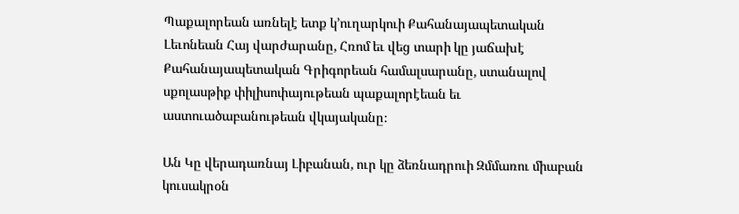Պաքալորեան առնելէ ետք կ՚ուղարկուի Քահանայապետական Լեւոնեան Հայ վարժարանը, Հռոմ եւ վեց տարի կը յաճախէ Քահանայապետական Գրիգորեան համալսարանը, ստանալով սքոլասթիք փիլիսոփայութեան պաքալորէեան եւ աստուածաբանութեան վկայականը։

Ան Կը վերադառնայ Լիբանան, ուր կը ձեռնադրուի Զմմառու միաբան կուսակրօն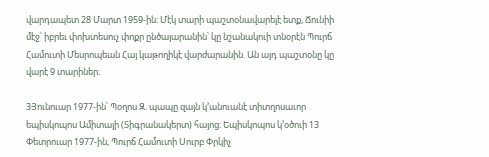վարդապետ 28 Մարտ 1959-ին։ Մէկ տարի պաշտօնավարելէ ետք, Ճունիի մէջ՝ իբրեւ փոխտեսուչ փոքր ընծայարանին՝ կը նշանակուի տնօրէն Պուրճ Համուտի Մեսրոպեան Հայ կաթողիկէ վարժարանին. Ան այդ պաշտօնը կը վարէ 9 տարիներ։

3Յունուար 1977-ին՝ Պօղոս Զ. պապը զայն կ՚անուանէ տիտղոսաւոր եպիսկոպոս Ամիտայի (Տիգրանակերտ) հայոց։ Եպիսկոպոս կ՚օծուի 13 Փետրուար 1977-ին, Պուրճ Համուտի Սուրբ Փրկիչ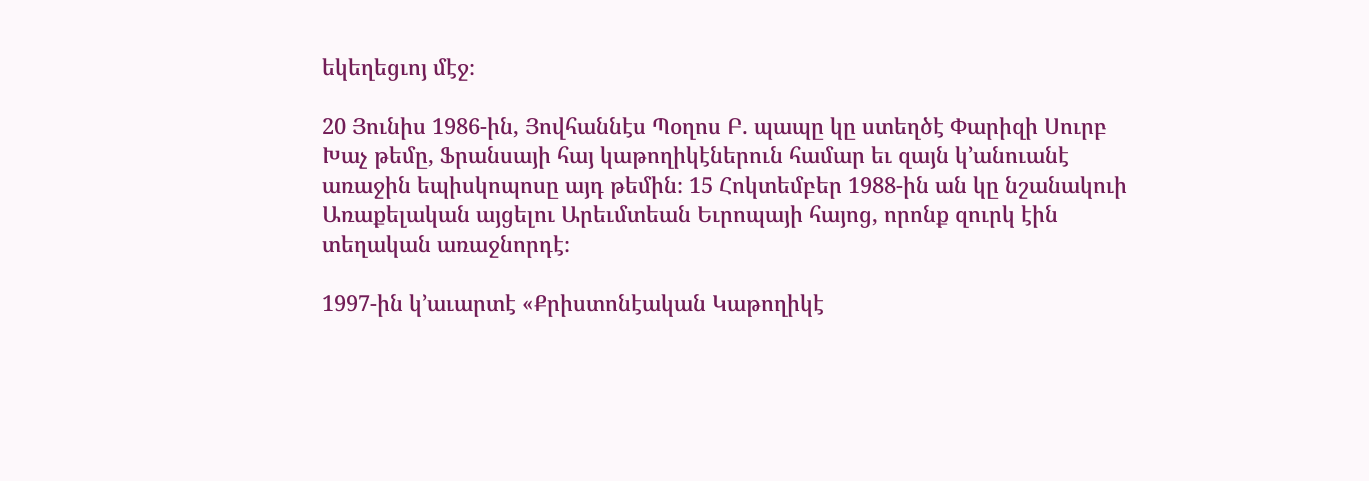եկեղեցւոյ մէջ։

20 Յունիս 1986-ին, Յովհաննէս Պօղոս Բ. պապը կը ստեղծէ Փարիզի Սուրբ Խաչ թեմը, Ֆրանսայի հայ կաթողիկէներուն համար եւ զայն կ՚անուանէ առաջին եպիսկոպոսը այդ թեմին։ 15 Հոկտեմբեր 1988-ին ան կը նշանակուի Առաքելական այցելու Արեւմտեան Եւրոպայի հայոց, որոնք զուրկ էին տեղական առաջնորդէ։

1997-ին կ՚աւարտէ «Քրիստոնէական Կաթողիկէ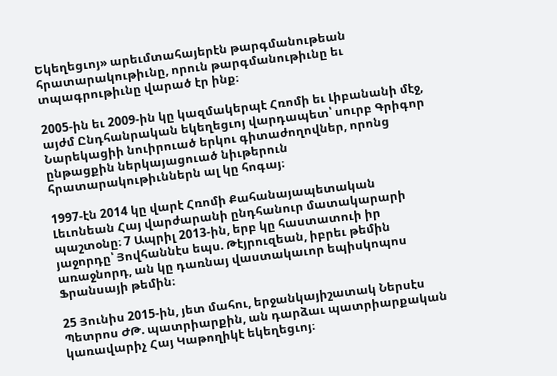Եկեղեցւոյ» արեւմտահայերէն թարգմանութեան հրատարակութիւնը, որուն թարգմանութիւնը եւ տպագրութիւնը վարած էր ինք։

2005-ին եւ 2009-ին կը կազմակերպէ Հռոմի եւ Լիբանանի մէջ, այժմ Ընդհանրական եկեղեցւոյ վարդապետ՝ սուրբ Գրիգոր Նարեկացիի նուիրուած երկու գիտաժողովներ, որոնց ընթացքին ներկայացուած նիւթերուն հրատարակութիւններն ալ կը հոգայ։

1997-էն 2014 կը վարէ Հռոմի Քահանայապետական Լեւոնեան Հայ վարժարանի ընդհանուր մատակարարի պաշտօնը։ 7 Ապրիլ 2013-ին, երբ կը հաստատուի իր յաջորդը՝ Յովհաննէս եպս. Թէյրուզեան, իբրեւ թեմին առաջնորդ, ան կը դառնայ վաստակաւոր եպիսկոպոս Ֆրանսայի թեմին։

25 Յունիս 2015-ին, յետ մահու, երջանկայիշատակ Ներսէս Պետրոս ԺԹ. պատրիարքին, ան դարձաւ պատրիարքական կառավարիչ Հայ Կաթողիկէ եկեղեցւոյ։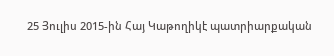25 Յուլիս 2015-ին Հայ Կաթողիկէ պատրիարքական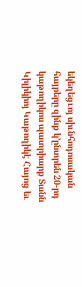եկեղեցւոյ սիւնհոդոսական հայրերը զինք կ՚ընտրեն 20-րդ կաթողիկոս պատրիարք Տանն Կիլիկիոյ Կաթողիկէ Հայոց եւ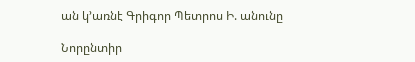ան կ՚առնէ Գրիգոր Պետրոս Ի. անունը

Նորընտիր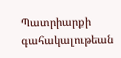Պատրիարքի գահակալութեան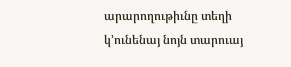արարողութիւնը տեղի կ՚ունենայ նոյն տարուայ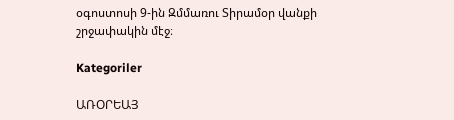օգոստոսի 9-ին Զմմառու Տիրամօր վանքի շրջափակին մէջ։

Kategoriler

ԱՌՕՐԵԱՅ